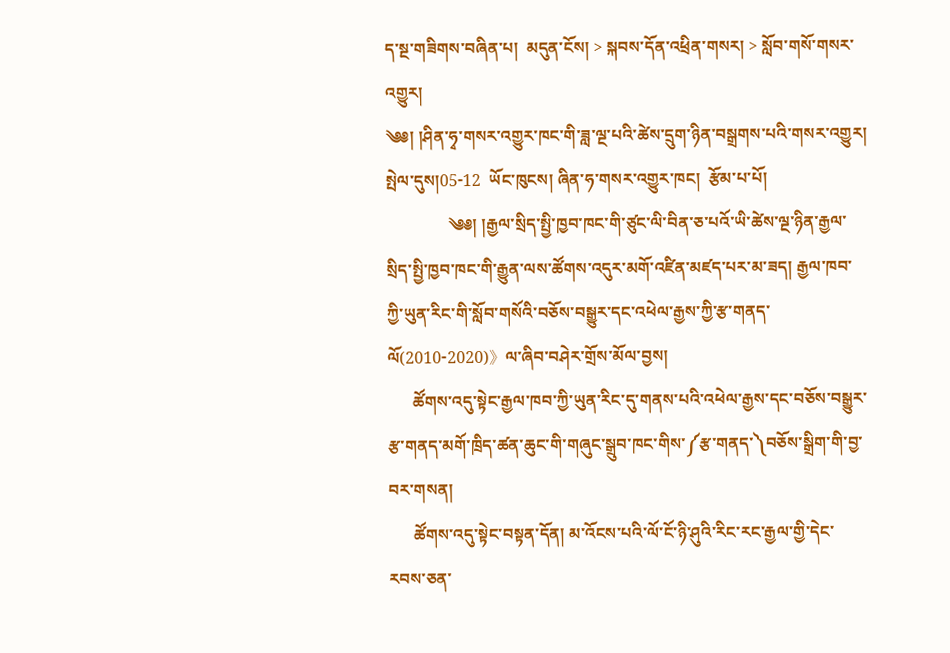ད་སྔ་གཟིགས་བཞིན་པ།  མདུན་ངོས། > སྐབས་དོན་འཕྲིན་གསར། > སློབ་གསོ་གསར་འགྱུར།
༄༅། །ཤིན་ཧྭ་གསར་འགྱུར་ཁང་གི་ཟླ་ལྔ་པའི་ཚེས་དྲུག་ཉིན་བསྒྲགས་པའི་གསར་འགྱུར།
སྤེལ་དུས།05-12  ཡོང་ཁུངས། ཞིན་ཧ་གསར་འགྱུར་ཁང།  རྩོམ་པ་པོ།
               ༄༅། །རྒྱལ་སྲིད་སྤྱི་ཁྱབ་ཁང་གི་ཙུང་ལི་བིན་ཅ་པའོ་ཡི་ཚེས་ལྔ་ཉིན་རྒྱལ་སྲིད་སྤྱི་ཁྱབ་ཁང་གི་རྒྱུན་ལས་ཚོགས་འདུར་མགོ་འཛིན་མཛད་པར་མ་ཟད། རྒྱལ་ཁབ་ཀྱི་ཡུན་རིང་གི་སློབ་གསོའི་བཅོས་བསྒྱུར་དང་འཕེལ་རྒྱས་ཀྱི་རྩ་གནད་ལོ(2010-2020)》ལ་ཞིབ་བཤེར་གྲོས་མོལ་བྱས།
      ཚོགས་འདུ་སྟེང་རྒྱལ་ཁབ་ཀྱི་ཡུན་རིང་དུ་གནས་པའི་འཕེལ་རྒྱས་དང་བཅོས་བསྒྱུར་རྩ་གནད་མགོ་ཁྲིད་ཚན་ཆུང་གི་གཞུང་སྒྲུབ་ཁང་གིས་༼རྩ་གནད་༽བཅོས་སྒྲིག་གི་བྱ་བར་གསན།
      ཚོགས་འདུ་སྟེང་བསྟན་དོན། མ་འོངས་པའི་ལོ་ངོ་ཉི་ཤུའི་རིང་རང་རྒྱལ་གྱི་དེང་རབས་ཅན་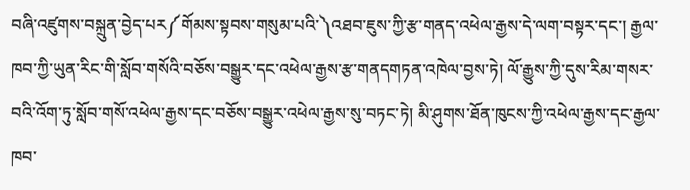བཞི་འཛུགས་བསྐྲུན་བྱེད་པར༼གོམས་སྟབས་གསུམ་པའི་༽འཐབ་ཇུས་ཀྱི་རྩ་གནད་འཕེལ་རྒྱས་དེ་ལག་བསྟར་དང་། རྒྱལ་ཁབ་ཀྱི་ཡུན་རིང་གི་སློབ་གསོའི་བཅོས་བསྒྱུར་དང་འཕེལ་རྒྱས་རྩ་གནདགཏན་འཁེལ་བྱས་ཏེ། ལོ་རྒྱུས་ཀྱི་དུས་རིམ་གསར་བའི་འོག་ཏུ་སློབ་གསོ་འཕེལ་རྒྱས་དང་བཅོས་བསྒྱུར་འཕེལ་རྒྱས་སུ་བཏང་ཏེ། མི་ཤུགས་ཐོན་ཁུངས་ཀྱི་འཕེལ་རྒྱས་དང་རྒྱལ་ཁབ་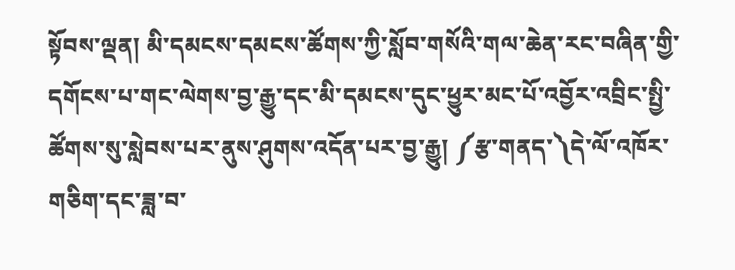སྟོབས་ལྡན། མི་དམངས་དམངས་ཚོགས་ཀྱི་སློབ་གསོའི་གལ་ཆེན་རང་བཞིན་གྱི་དགོངས་པ་གང་ལེགས་བྱ་རྒྱུ་དང་མི་དམངས་དུང་ཕྱུར་མང་པོ་འབྱོར་འབྲིང་སྤྱི་ཚོགས་སུ་སླེབས་པར་ནུས་ཤུགས་འདོན་པར་བྱ་རྒྱུ། ༼རྩ་གནད་༽དེ་ལོ་འཁོར་གཅིག་དང་ཟླ་བ་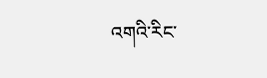འགའི་རིང་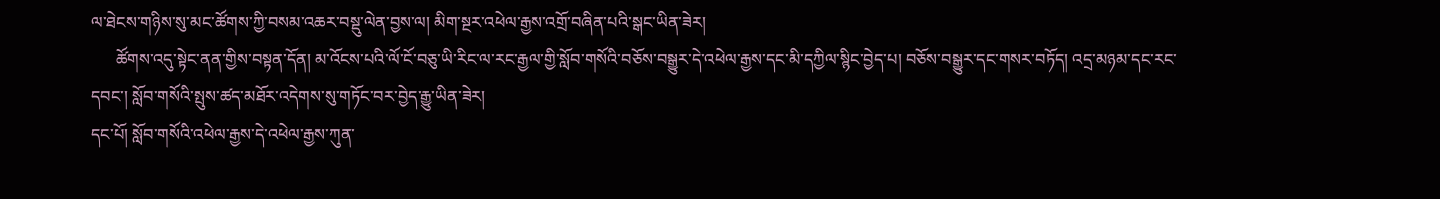ལ་ཐེངས་གཉིས་སུ་མང་ཚོགས་ཀྱི་བསམ་འཆར་བསྡུ་ལེན་བྱས་ལ། མིག་སྔར་འཕེལ་རྒྱས་འགྲོ་བཞིན་པའི་སྒང་ཡིན་ཟེར།
      ཚོགས་འདུ་སྟེང་ནན་གྱིས་བསྟན་དོན། མ་འོངས་པའི་ལོ་ངོ་བཅུ་ཡི་རིང་ལ་རང་རྒྱལ་གྱི་སློབ་གསོའི་བཅོས་བསྒྱུར་དེ་འཕེལ་རྒྱས་དང་མི་དཀྱིལ་སྙིང་བྱེད་པ། བཅོས་བསྒྱུར་དང་གསར་བཏོད། འདྲ་མཉམ་དང་རང་དབང་། སློབ་གསོའི་སྤུས་ཚད་མཐོར་འདེགས་སུ་གཏོང་བར་བྱེད་རྒྱུ་ཡིན་ཟེར།
དང་པོ། སློབ་གསོའི་འཕེལ་རྒྱས་དེ་འཕེལ་རྒྱས་ཀུན་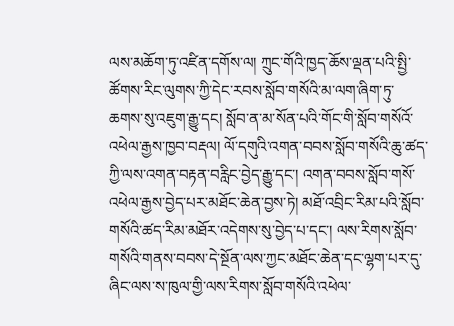ལས་མཆོག་ཏུ་འཛིན་དགོས་ལ། ཀྲུང་གོའི་ཁྱད་ཆོས་ལྡན་པའི་སྤྱི་ཚོགས་རིང་ལུགས་ཀྱི་དེང་རབས་སློབ་གསོའི་མ་ལག་ཞིག་ཏུ་ཆགས་སུ་འཇུག་རྒྱུ་དང། སློབ་ན་མ་སོན་པའི་གོང་གི་སློབ་གསོའོ་འཕེལ་རྒྱས་ཁྱབ་བརྡལ། ལོ་དགུའི་འགན་བབས་སློབ་གསོའི་ཆུ་ཚད་ཀྱི་ལས་འགན་བརྟན་བརླིང་བྱེད་རྒྱུ་དང་། འགན་བབས་སློབ་གསོ་འཕེལ་རྒྱས་བྱེད་པར་མཐོང་ཆེན་བྱས་ཏེ། མཐོ་འབྲིང་རིམ་པའི་སློབ་གསོའི་ཚད་རིམ་མཐོར་འདེགས་སུ་བྱེད་པ་དང་། ལས་རིགས་སློབ་གསོའི་གནས་བབས་དེ་སྔོན་ལས་ཀྱང་མཐོང་ཆེན་དང་ལྷག་པར་དུ་ཞིང་ལས་ས་ཁུལ་གྱི་ལས་རིགས་སློབ་གསོའི་འཕེལ་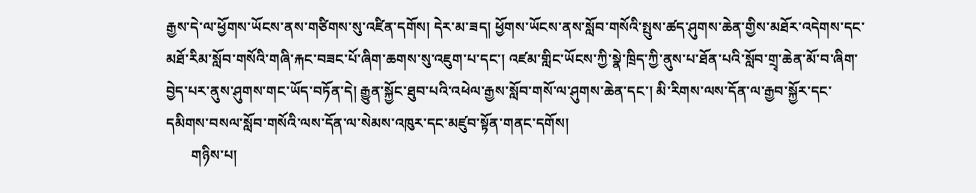རྒྱས་དེ་ལ་ཕྱོགས་ཡོངས་ནས་གཙིགས་སུ་འཛིན་དགོས། དེར་མ་ཟད། ཕྱོགས་ཡོངས་ནས་སློབ་གསོའི་སྤུས་ཚད་ཤུགས་ཆེན་གྱིས་མཐོར་འདེགས་དང་མཐོ་རིམ་སློབ་གསོའི་གཞི་རྐང་བཟང་པོ་ཞིག་ཆགས་སུ་འཇུག་པ་དང་། འཛམ་གླིང་ཡོངས་ཀྱི་སྣེ་ཁྲིད་ཀྱི་ནུས་པ་ཐོན་པའི་སློབ་གྲྭ་ཆེན་མོ་བ་ཞིག་བྱེད་པར་ནུས་ཤུགས་གང་ཡོད་བཏོན་དེ། རྒྱུན་སྐྱོང་ཐུབ་པའི་འཕེལ་རྒྱས་སློབ་གསོ་ལ་ཤུགས་ཆེན་དང་། མི་རིགས་ལས་དོན་ལ་རྒྱབ་སྐྱོར་དང་དམིགས་བསལ་སློབ་གསོའི་ལས་དོན་ལ་སེམས་འཁུར་དང་མཛུབ་སྟོན་གནང་དགོས།
       གཉིས་པ།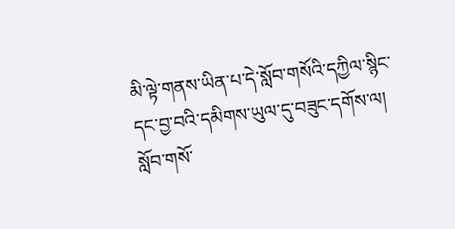མི་ལྟེ་གནས་ཡིན་པ་དེ་སློབ་གསོའི་དཀྱིལ་སྙིང་དང་བྱ་བའི་དམིགས་ཡུལ་དུ་བཟུང་དགོས་ལ། སློབ་གསོ་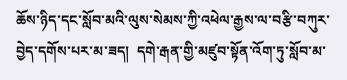ཆོས་ཉིད་དང་སློབ་མའི་ལུས་སེམས་ཀྱི་འཕེལ་རྒྱས་ལ་བརྩི་བཀུར་བྱེད་དགོས་པར་མ་ཟད།  དགེ་རྒན་གྱི་མཛུབ་སྟོན་འོག་ཏུ་སློབ་མ་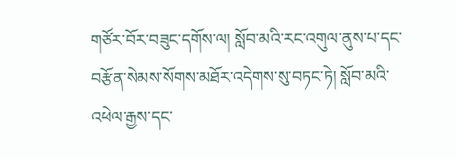གཙོར་བོར་བཟུང་དགོས་ལ། སློབ་མའི་རང་འགུལ་ནུས་པ་དང་བརྩོན་སེམས་སོགས་མཐོར་འདེགས་སུ་བཏང་ཏེ། སློབ་མའི་འཕེལ་རྒྱས་དང་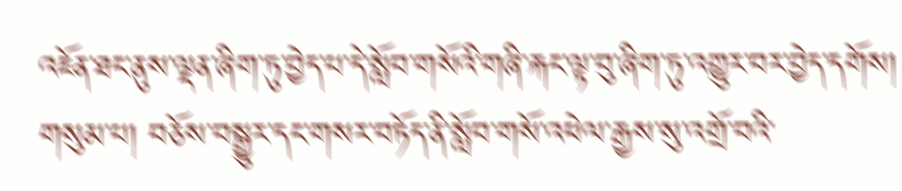འཇོན་ཐང་ནུས་ལྡན་ཞིག་ཏུ་བྱེད་པ་དེ་སློབ་གསོའི་གཞི་རྐང་ལྟ་བུ་ཞིག་ཏུ་འགྱུར་བར་བྱེད་དགོས།
གསུམ་པ། བཅོས་བསྒྱུར་དང་གསར་བཏོད་ནི་སློབ་གསོ་འཕེལ་རྒྱས་སུ་འགྲོ་བའི་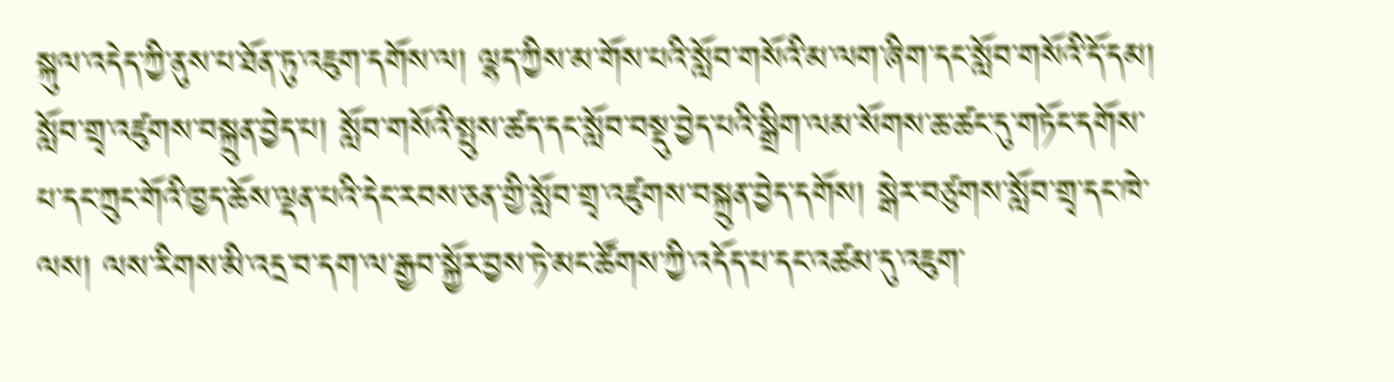སྐུལ་འདེད་ཀྱི་ནུས་པ་ཐོན་ཏུ་འཇུག་དགོས་ལ། ལྷད་ཀྱིས་མ་གོས་པའི་སློབ་གསོའི་མ་ལག་ཞིག་དང་སློབ་གསོའི་དོ་དམ། སློབ་གྲྭ་འཛུགས་བསྐྲུན་བྱེད་པ། སློབ་གསོའི་སྤུས་ཚད་དང་སློབ་བསྡུ་བྱེད་པའི་སྒྲིག་ལམ་སོགས་ཆ་ཚང་དུ་གཏོང་དགོས་པ་དང་ཀྲུང་གོའི་ཁྱད་ཆོས་ལྡན་པའི་དེང་རབས་ཅན་གྱི་སློབ་གྲྭ་འཛུགས་བསྐྲུན་བྱེད་དགོས། སྒེར་བཙུགས་སློབ་གྲྭ་དང་ཁེ་ལས། ལས་རིགས་མི་འདྲ་བ་དག་ལ་རྒྱབ་སྐྱོར་བྱས་ཏེ་མང་ཚོགས་ཀྱི་འདོད་པ་དང་འཚམ་དུ་འཇུག་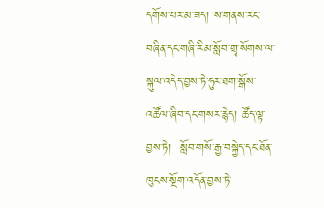དགོས་པར་མ་ཟད། ས་གནས་རང་བཞིན་དང་གཞི་རིམ་སློབ་གྲྭ་སོགས་ལ་སྐུལ་འདེད་བྱས་ཏེ་ཧུར་ཐག་སྒོས་འཚོལ་ཞིབ་དང་གསར་རྙེད། ཚོད་ལྟ་བྱས་ཏེ།  སློབ་གསོ་རྒྱ་བསྐྱེད་དང་ཐོན་ཁུངས་སྔོག་འདོན་བྱས་ཏེ་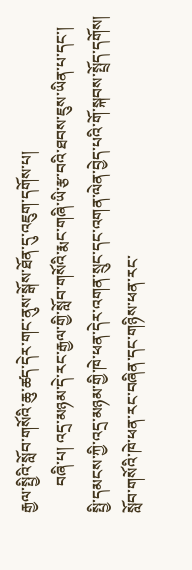རྒྱལ་སྤྱིའི་སློབ་གསོའི་ཆུ་ཚད་དེར་གང་ནུས་སྒོས་ཐོན་དུ་འཇུག་དགོས་པ།
       བཞི་པ། འདྲ་མཉམ་དེ་རང་རྒྱལ་གྱི་སློབ་གསོའི་རྨང་གཞི་ཡི་རྩ་བའི་ཐབས་ཇུས་ཡིན་པ་དང་། སྤྱི་དམངས་ཀྱི་འདྲ་མཉམ་གྱི་ཁེ་ཕན་དེར་འགན་སྲུང་དང་འགན་ལེན་བྱེད་པའི་གོ་སྐབས་སྤྲོད་དགོས།  སློབ་གསོའི་ཁེ་ཕན་རང་བཞིན་དང་གཉིས་ཕན་རང་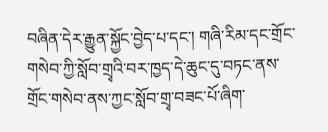བཞིན་དེར་རྒྱུན་སྐྱོང་བྱེད་པ་དང་། གཞི་རིམ་དང་གྲོང་གསེབ་ཀྱི་སློབ་གྲྭའི་བར་ཁྱད་དེ་ཆུང་དུ་བཏང་ནས་གྲོང་གསེབ་ནས་ཀྱང་སློབ་གྲྭ་བཟང་པོ་ཞིག་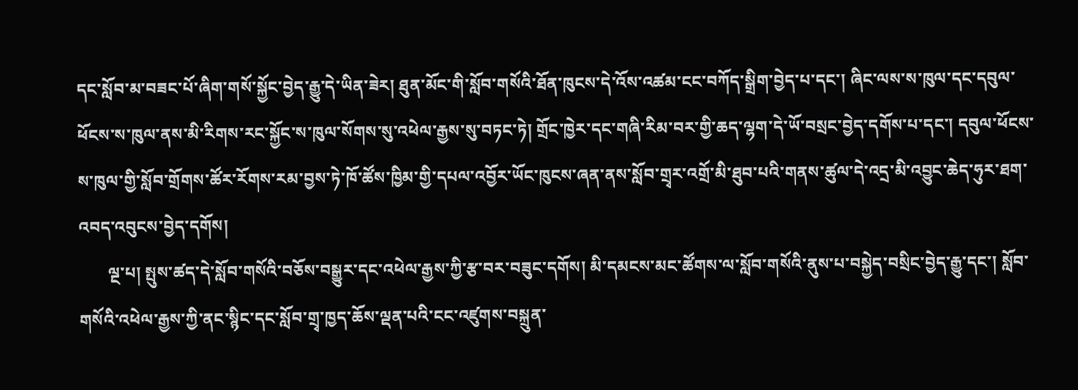དང་སློབ་མ་བཟང་པོ་ཞིག་གསོ་སྐྱོང་བྱེད་རྒྱུ་དེ་ཡིན་ཟེར། ཐུན་མོང་གི་སློབ་གསོའི་ཐོན་ཁུངས་དེ་འོས་འཚམ་ངང་བཀོད་སྒྲིག་བྱེད་པ་དང་། ཞིང་ལས་ས་ཁུལ་དང་དབུལ་ཕོངས་ས་ཁུལ་ནས་མི་རིགས་རང་སྐྱོང་ས་ཁུལ་སོགས་སུ་འཕེལ་རྒྱས་སུ་བཏང་ཏེ། གྲོང་ཁྱེར་དང་གཞི་རིམ་བར་གྱི་ཆད་ལྷག་དེ་ཡོ་བསྲང་བྱེད་དགོས་པ་དང་། དབུལ་ཕོངས་ས་ཁུལ་གྱི་སློབ་གྲོགས་ཚོར་རོགས་རམ་བྱས་ཏེ་ཁོ་ཚོས་ཁྱིམ་གྱི་དཔལ་འབྱོར་ཡོང་ཁུངས་ཞན་ནས་སློབ་གྲྭར་འགྲོ་མི་ཐུབ་པའི་གནས་ཚུལ་དེ་འདྲ་མི་འབྱུང་ཆེད་ཧུར་ཐག་འབད་འབུངས་བྱེད་དགོས།
       ལྔ་པ། སྤུས་ཚད་དེ་སློབ་གསོའི་བཅོས་བསྒྱུར་དང་འཕེལ་རྒྱས་ཀྱི་རྩ་བར་བཟུང་དགོས། མི་དམངས་མང་ཚོགས་ལ་སློབ་གསོའི་ནུས་པ་བསྐྱེད་བསྲིང་བྱེད་རྒྱུ་དང་། སློབ་གསོའི་འཕེལ་རྒྱས་ཀྱི་ནང་སྙིང་དང་སློབ་གྲྭ་ཁྱད་ཆོས་ལྡན་པའི་ངང་འཛུགས་བསྐྲུན་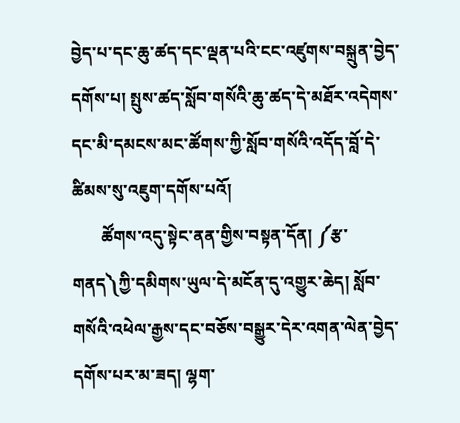བྱེད་པ་དང་ཆུ་ཚད་དང་ལྡན་པའི་ངང་འཛུགས་བསྐྲུན་བྱེད་དགོས་པ། སྤུས་ཚད་སློབ་གསོའི་ཆུ་ཚད་དེ་མཐོར་འདེགས་དང་མི་དམངས་མང་ཚོགས་ཀྱི་སློབ་གསོའི་འདོད་བློ་དེ་ཚིམས་སུ་འཇུག་དགོས་པའོ།
       ཚོགས་འདུ་སྟེང་ནན་གྱིས་བསྟན་དོན། ༼རྩ་གནད༽ཀྱི་དམིགས་ཡུལ་དེ་མངོན་དུ་འགྱུར་ཆེད། སློབ་གསོའི་འཕེལ་རྒྱས་དང་བཅོས་བསྒྱུར་དེར་འགན་ལེན་བྱེད་དགོས་པར་མ་ཟད། ལྷག་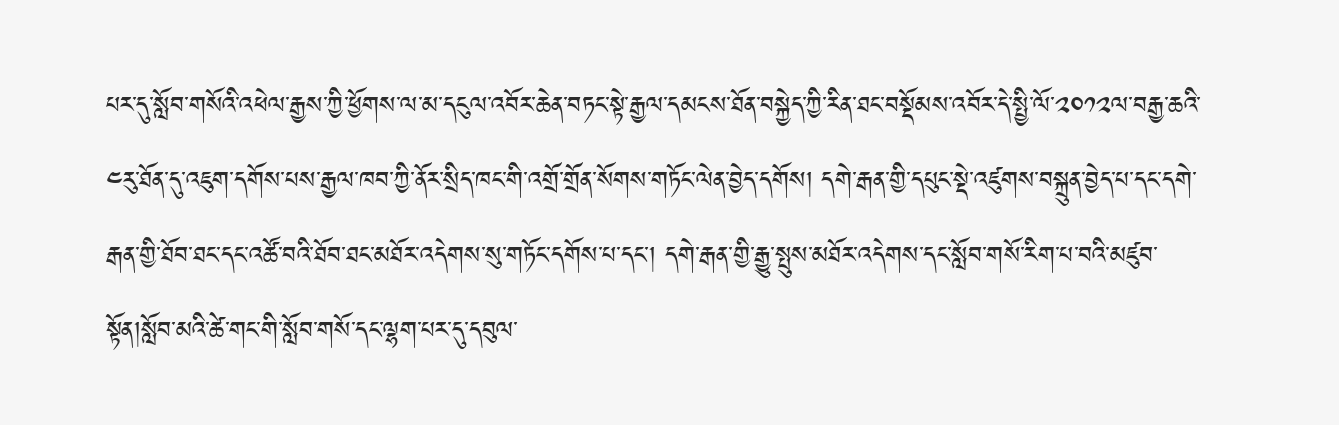པར་དུ་སློབ་གསོའི་འཕེལ་རྒྱས་ཀྱི་ཕྱོགས་ལ་མ་དངུལ་འབོར་ཆེན་བཏང་སྟེ་རྒྱལ་དམངས་ཐོན་བསྐྱེད་ཀྱི་རིན་ཐང་བསྡོམས་འབོར་དེ་སྤྱི་ལོ་༢༠༡༢ལ་བརྒྱ་ཆའི་༤རུ་ཐོན་དུ་འཇུག་དགོས་པས་རྒྱལ་ཁབ་ཀྱི་ནོར་སྲིད་ཁང་གི་འགྲོ་གྲོན་སོགས་གཏོང་ལེན་བྱེད་དགོས། དགེ་རྒན་གྱི་དཔུང་སྡེ་འཛུགས་བསྐྲུན་བྱེད་པ་དང་དགེ་རྒན་གྱི་ཐོབ་ཐང་དང་འཚོ་བའི་ཐོབ་ཐང་མཐོར་འདེགས་སུ་གཏོང་དགོས་པ་དང་། དགེ་རྒན་གྱི་རྒྱུ་སྤུས་མཐོར་འདེགས་དང་སློབ་གསོ་རིག་པ་བའི་མཛུབ་སྟོན།སློབ་མའི་ཚེ་གང་གི་སློབ་གསོ་དང་ལྷག་པར་དུ་དབུལ་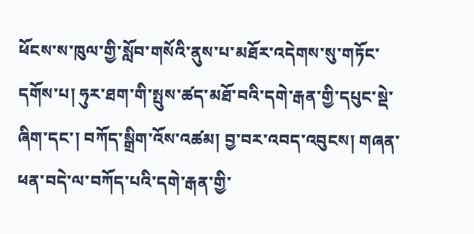ཕོངས་ས་ཁུལ་གྱི་སློབ་གསོའི་ནུས་པ་མཐོར་འདེགས་སུ་གཏོང་དགོས་པ། ཧུར་ཐག་གི་སྤུས་ཚད་མཐོ་བའི་དགེ་རྒན་གྱི་དཔུང་སྡེ་ཞིག་དང་། བཀོད་སྒྲིག་འོས་འཚམ། བྱ་བར་འབད་འབུངས། གཞན་ཕན་བདེ་ལ་བཀོད་པའི་དགེ་རྒན་གྱི་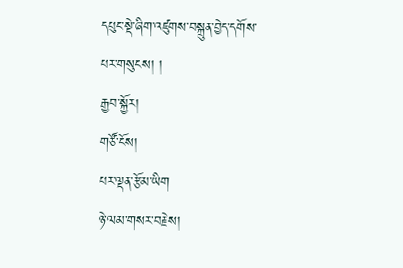དཔུང་སྡེ་ཞིག་འཛུགས་བསྐྲུན་བྱེད་དགོས་པར་གསུངས། །
རྒྱབ་སྐྱོར།
གཙོ་ངོས།
པར་ལྡན་རྩོམ་ཡིག
ཉེ་ལམ་གསར་བརྗེས།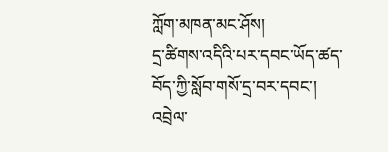ཀློག་མཁན་མང་ཤོས།
དྲ་ཚིགས་འདིའི་པར་དབང་ཡོད་ཚད་བོད་ཀྱི་སློབ་གསོ་དྲ་བར་དབང་།
འབྲེལ་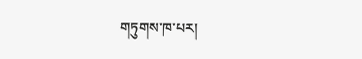གཏུགས་ཁ་པར།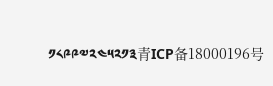༡༨༩༩༧༢༤༥༢༡༣青ICP备18000196号